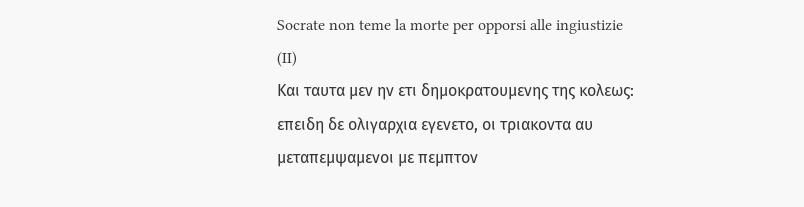Socrate non teme la morte per opporsi alle ingiustizie (II)
Και ταυτα μεν ην ετι δημοκρατουμενης της κολεως: επειδη δε ολιγαρχια εγενετο, οι τριακοντα αυ μεταπεμψαμενοι με πεμπτον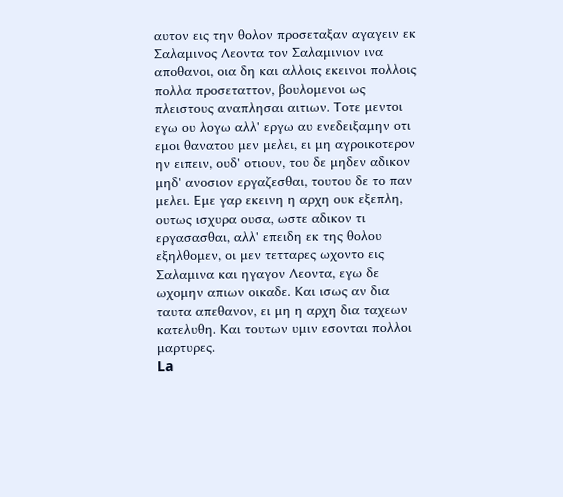αυτον εις την θολον προσεταξαν αγαγειν εκ Σαλαμινος Λεοντα τον Σαλαμινιον ινα αποθανοι, οια δη και αλλοις εκεινοι πολλοις πολλα προσεταττον, βουλομενοι ως πλειστους αναπλησαι αιτιων. Τοτε μεντοι εγω ου λογω αλλ' εργω αυ ενεδειξαμην οτι εμοι θανατου μεν μελει, ει μη αγροικοτερον ην ειπειν, ουδ' οτιουν, του δε μηδεν αδικον μηδ' ανοσιον εργαζεσθαι, τουτου δε το παν μελει. Εμε γαρ εκεινη η αρχη ουκ εξεπλη, ουτως ισχυρα ουσα, ωστε αδικον τι εργασασθαι, αλλ' επειδη εκ της θολου εξηλθομεν, οι μεν τετταρες ωχοντο εις Σαλαμινα και ηγαγον Λεοντα, εγω δε ωχομην απιων οικαδε. Και ισως αν δια ταυτα απεθανον, ει μη η αρχη δια ταχεων κατελυθη. Και τουτων υμιν εσονται πολλοι μαρτυρες.
La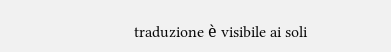traduzione è visibile ai soli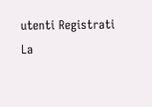utenti Registrati
La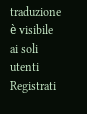traduzione è visibile ai soli utenti Registrati